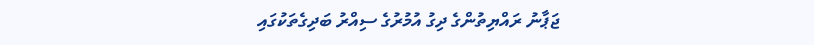ޖަޕާނު ރައްޔިތުންގެ ދިގު އުމުރުގެ ސިއްރު ބަދިގެތަކުގައި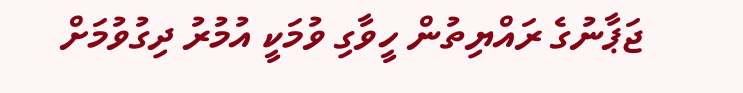ޖަޕާނުގެ ރައްޔިތުން ހީވާގި ވުމަކީ އުމުރު ދިގުވުމަށް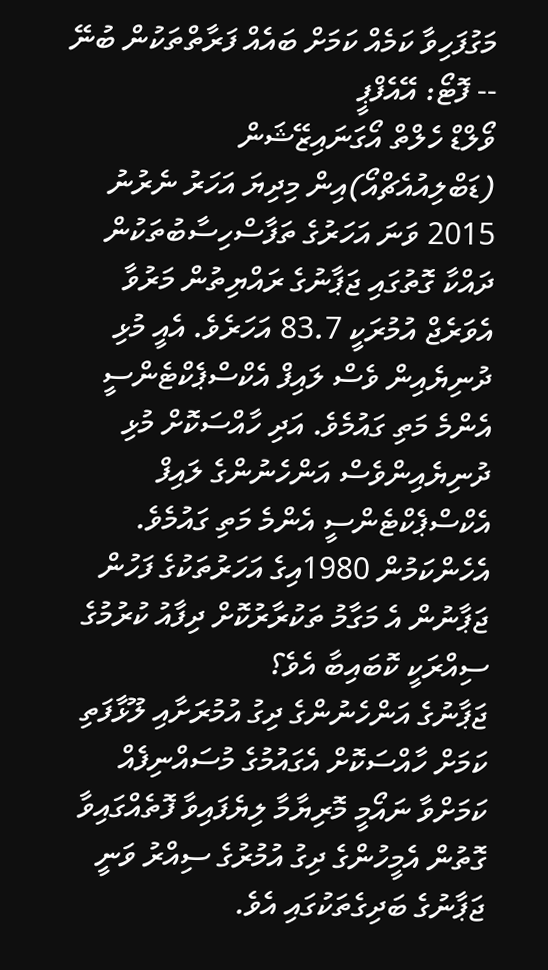މަގުފަހިވާ ކަމެއް ކަމަށް ބައެއް ފަރާތްތަކުން ބުނޭ -- ފޮޓޯ: އޭއެފްޕީ
ވޯލްޑް ހެލްތް އޯގަނައިޒޭޝަން (ޑަބްލިއުއެޗްއޯ)އިން މިދިޔަ އަހަރު ނެރުނު 2015 ވަނަ އަހަރުގެ ތަފާސްހިސާބުތަކުން ދައްކާ ގޮތުގައި ޖަޕާނުގެ ރައްޔިތުން މަރުވާ އެވަރެޖް އުމުރަކީ 83.7 އަހަރެވެ. އެއީ މުޅި ދުނިޔެއިން ވެސް ލައިފް އެކްސްޕެކްޓެންސީ އެންމެ މަތި ގައުމެވެ. އަދި ހާއްސަކޮށް މުޅި ދުނިޔެއިންވެސް އަންހެނުންގެ ލައިފް އެކްސްޕެކްޓެންސީ އެންމެ މަތި ގައުމެވެ. އެހެންކަމުން 1980އިގެ އަހަރުތަކުގެ ފަހުން ޖަޕާނުން އެ މަގާމު ތަކުރާރުކޮށް ދިފާއު ކުރުމުގެ ސިއްރަކީ ކޮބައިބާ އެވެ؟
ޖަޕާނުގެ އަންހެނުންގެ ދިގު އުމުރަށާއި ލޫޅާފަތި ކަމަށް ހާއްސަކޮށް އެގައުމުގެ މުސައްނިފެއް ކަމަށްވާ ނައޯމީ މޮރިޔާމާ ލިޔެފައިވާ ފޮތެއްގައިވާ ގޮތުން އެމީހުންގެ ދިގު އުމުރުގެ ސިއްރު ވަނީ ޖަޕާނުގެ ބަދިގެތަކުގައި އެވެ.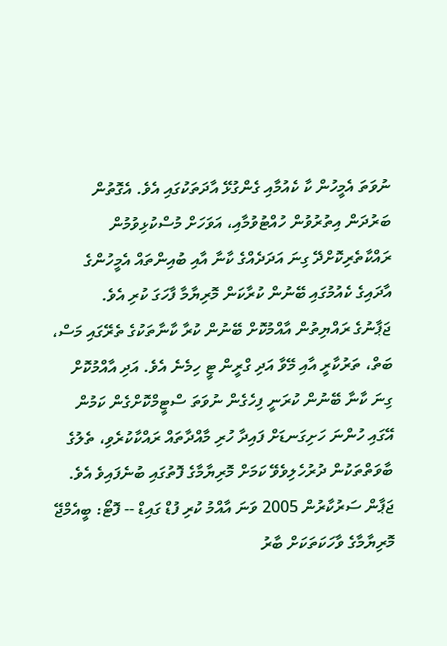ނުވަތަ އެމީހުން ކާ ކެއުމާއި ގެންގުޅޭ އާދަތަކުގައި އެވެ. އެގޮތުން ބަރުދަން އިތުރުވުން ހުއްޓުވުމާއި، އަވަހަށް މުސްކުޅިވުމުން ރައްކާތެރިކޮށްދޭ ގިނަ އަދަދެއްގެ ކާނާ އާއި ބުއިންތައް އެމީހުންގެ އާދައިގެ ކެއުމުގައި ބޭނުން ކުރާކަން މޮރިޔާމާ ފާހަގަ ކުރި އެވެ.
ޖަޕާނުގެ ރައްޔިތުން އާއްމުކޮށް ބޭނުން ކުރާ ކާނާތަކުގެ ތެރޭގައި މަސް، ބަތް، ތަރުކާރީ އާއި މޭވާ އަދި ގްރީން ޓީ ހިމެނެ އެވެ. އަދި އާއްމުކޮށް ގިނަ ކާނާ ބޭނުން ކުރަނީ ފިހެގެން ނުވަތަ ސްޓީމްކޮށްގެން ކަމުން އޭގައި ހުންނަ ހަށިގަނޑަށް ފައިދާ ހުރި މާއްދާތައް ރައްކާކުރެވި، ތެލުގެ ބާވަތްތަކުން ދުރުހެލިވެވޭ ކަމަށް މޮރިޔާމާގެ ފޮތުގައި ބުނެފައިވެ އެވެ.
ޖަޕާން ސަރުކާރުން 2005 ވަނަ އާއްމު ކުރި ފުޑް ގައިޑް -- ފޮޓޯ: ބީއެމްޖޭ
މޮރިޔާމާގެ ވާހަކަތަކަށް ބާރު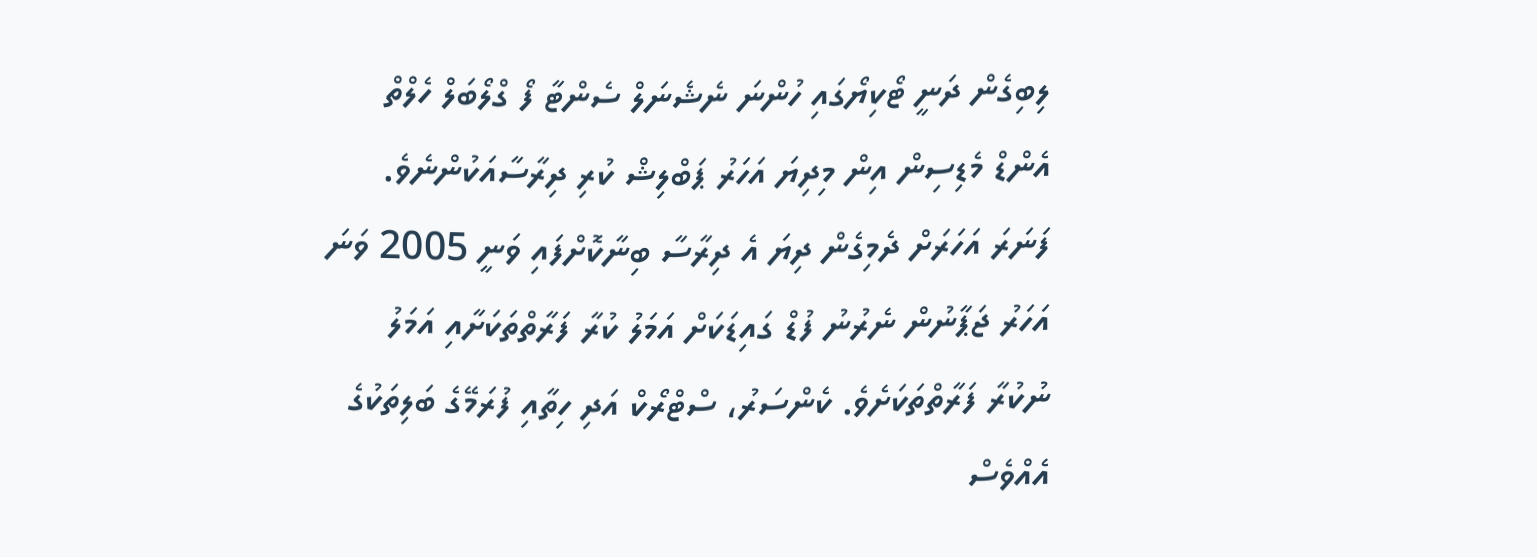ލިބިގެން ދަނީ ޓޯކިޔޯގައި ހުންނަ ނެޝެނަލް ސެންޓާ ފޯ ގްލޯބަލް ހެލްތް އެންޑް މެޑިސިން އިން މިދިޔަ އަހަރު ޕަބްލިޝް ކުރި ދިރާސާއަކުންނެވެ. ފަނަރަ އަހަރަށް ދެމިގެން ދިޔަ އެ ދިރާސާ ބިނާކޮށްފައި ވަނީ 2005 ވަނަ އަހަރު ޖަޕާނުން ނެރުނު ފުޑް ގައިޑަކަށް އަމަލު ކުރާ ފަރާތްތަކަށާއި އަމަލު ނުކުރާ ފަރާތްތަކަށެވެ. ކެންސަރު، ސްޓްރޯކް އަދި ހިތާއި ފުރަމޭގެ ބަލިތަކުގެ އެއްވެސް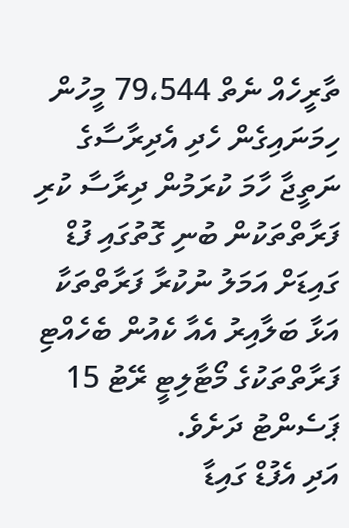ތާރީހެއް ނެތް 79،544 މީހުން ހިމަނައިގެން ހެދި އެދިރާސާގެ ނަތީޖާ ހާމަ ކުރަމުން ދިރާސާ ކުރި ފަރާތްތަކުން ބުނި ގޮތުގައި ފުޑް ގައިޑަށް އަމަލު ނުކުރާ ފަރާތްތަކާ އަޅާ ބަލާއިރު އެއާ ކެއުން ބެހެއްޓި ފަރާތްތަކުގެ މޯޓާލިޓީ ރޭޓު 15 ޕަސެންޓު ދަށެވެ.
އަދި އެފުޑް ގައިޑާ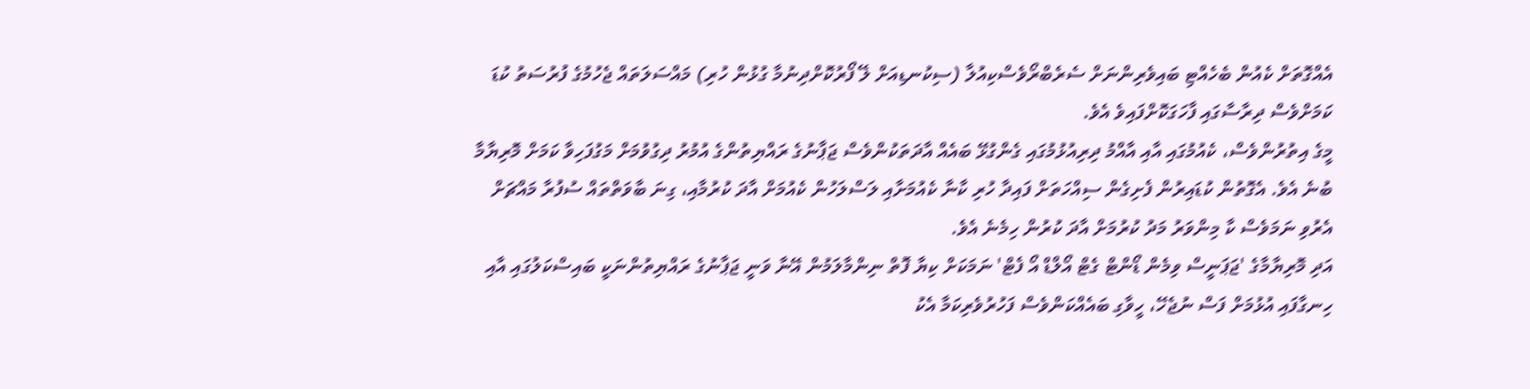އެއްގޮތަށް ކެއުން ބެހެއްޓި ބައިވެރިންނަށް ސެރެބްރޯވެސްކިއުލާ (ސިކުނޑިއަށް ލޭ ފޯރުކޮށްދިނުމާ ގުޅުން ހުރި) މައްސަލަތައް ޖެހުމުގެ ފުރުސަތު ކުޑަ ކަމަށްވެސް ދިރާސާގައި ފާހަގަކޮށްފައިވެ އެވެ.
މީގެ އިތުރުންވެސް، ކެއުމުގައި އާއި އާއްމު ދިރިއުޅުމުގައި ގެންގުޅޭ ބައެއް އާދަތަކުންވެސް ޖަޕާނުގެ ރައްޔިތުންގެ އުމުރު ދިގުވުމަށް މަގުފަހިވާ ކަމަށް މޮރިޔާމާ ބުނެ އެވެ. އެގޮތުން ކުޑައިރުން ފެށިގެން ސިއްހަތަށް ފައިދާ ހުރި ކާނާ ކެއުމަށާއި ލަސްލަހުން ކެއުމަށް އާދަ ކުރުމާއި، ގިނަ ބާވަތްތައް ސުފުރާ މައްޗަށް އެރުވި ނަމަވެސް ކާ މިންވަރު މަދު ކުރުމަށް އާދަ ކުރުން ހިމެނެ އެވެ.
އަދި މޮރިޔާމާގެ 'ޖަޕަނީސް ވިމެން ޑޯންޓް ގެޓް އޯލްޑް އޯ ފެޓް' ނަމަކަށް ކިޔާ ފޮތް ނިންމާލަމުން އޭނާ ވަނީ ޖަޕާނުގެ ރައްޔިތުންނަކީ ބައިސްކަލުގައި އާއި ހިނގާފައި އުޅުމަށް ފަސް ނުޖެހޭ، ހީވާގި ބައެއްކަންވެސް ފަހުރުވެރިކަމާ އެކު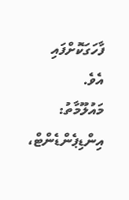ފާހަގަކޮށްފައި އެވެ.
މައުލޫމާތު: އިންޑިޕެންޑެންޓް،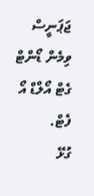ޖަޕަނީސް ވިމެން ޑޯންޓް ގެޓް އޯލްޑް އޯ ފެޓް.
ގުޅޭ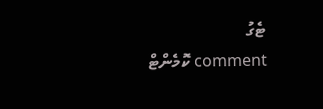ޓެގު
comment ކޮމެންޓް